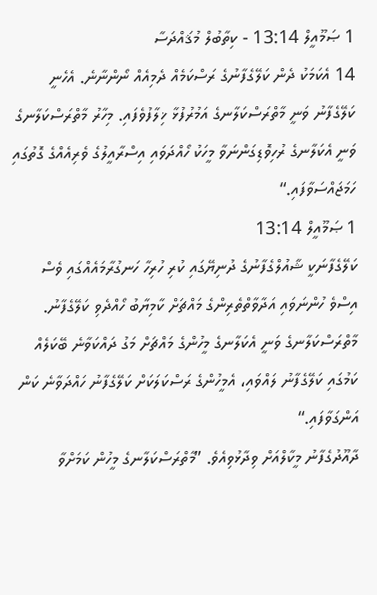1 ޞަމޫއީލް 13:14 - ކިތާބުލް މުޤައްދަސާ
14 އެކަމަކު ދެން ކަލޭގެފާނުގެ ރަސްކަމެއް ދެމިއެއް ނޯންނާނެ. އެހެނީ ކަލޭގެފާނު ވަނީ މާތްރަސްކަލާނގެ އަމުރުފުޅާ ޚިލާފުވެފައި. މިހާރު މާތްރަސްކަލާނގެ ވަނީ އެކަލާނގެ ރުހިވޮޑިގަންނަވާ މީހަކު ހޯއްދަވައި އިސްރާއީލުގެ ވެރިއެއްގެ ގޮތުގައި ހަމަޖައްސަވާފައި.“
1 ޞަމޫއީލް 13:14
ކަލޭގެފާނަކީ ޝާއުލްގެފާނުގެ ދުނިޔޭގައި ކުރި ހުރިހާ ހަނގުރާމައެއްގައި ވެސް އިސްވެ ހުންނަވައި އަދާވާތްތެރިންގެ މައްޗަށް ކާމިޔާބު ހޯއްދެވި ކަލޭގެފާނު. މާތްރަސްކަލާނގެ ވަނީ އެކަލާނގެ މީހުންގެ މައްޗަށް މަގު ދައްކަވާނެ ބޭކަލެއް ކަމުގައި ކަލޭގެފާނު ލައްވައި، އެމީހުންގެ ރަސްކަލަކަށް ކަލޭގެފާނު ހައްދަވާނެ ކަން އަންގަވާފައި.“
ދާއޫދުގެފާނު މީކާލްއަށް ވިދާޅުވިއެވެ. ”މާތްރަސްކަލާނގެ މީހުން ކަމަށްވާ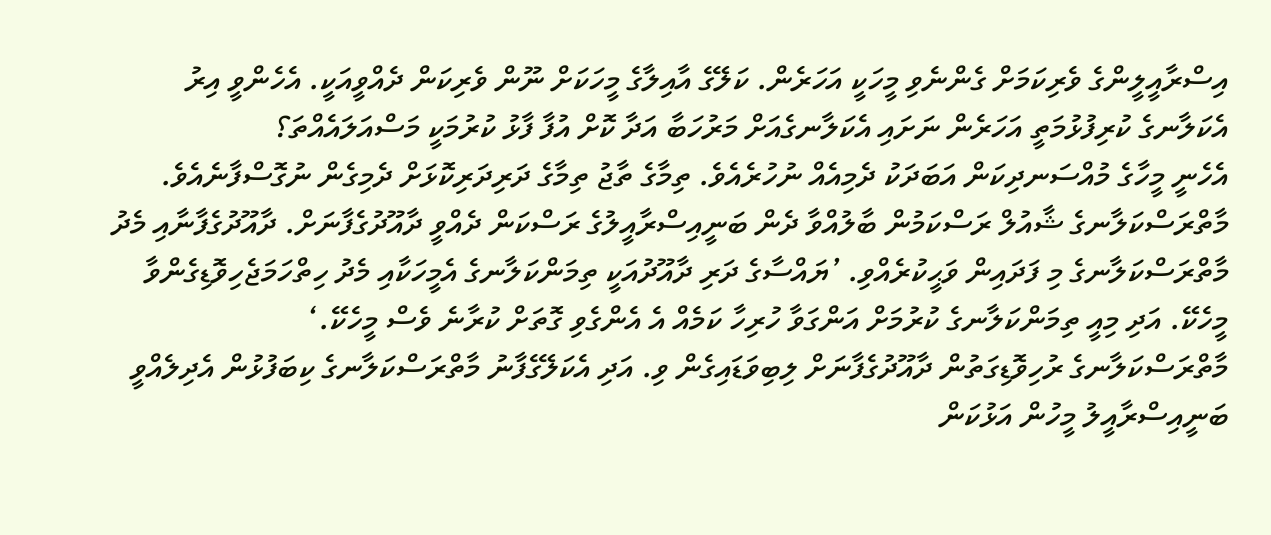އިސްރާއީލީންގެ ވެރިކަމަށް ގެންނެވި މީހަކީ އަހަރެން. ކަލޭގެ އާއިލާގެ މީހަކަށް ނޫން ވެރިކަން ދެއްވީއަކީ. އެހެންވީ އިރު އެކަލާނގެ ކުރިފުޅުމަތީ އަހަރެން ނަށައި އެކަލާނގެއަށް މަރުހަބާ އަދާ ކޮށް އުފާ ފާޅު ކުރުމަކީ މަސްއަލައެއްތަ؟
އެހެނީ މީހާގެ މުއްސަނދިކަން އަބަދަކު ދެމިއެއް ނުހުރެއެވެ. ތިމާގެ ތާޖު ތިމާގެ ދަރިދަރިކޮޅަށް ދެމިގެން ނުގޮސްފާނެއެވެ.
މާތްރަސްކަލާނގެ ޝާއުލް ރަސްކަމުން ބާލުއްވާ ދެން ބަނީއިސްރާއީލުގެ ރަސްކަން ދެއްވީ ދާއޫދުގެފާނަށް. ދާއޫދުގެފާނާއި މެދު މާތްރަސްކަލާނގެ މި ފަދައިން ވަޙީކުރެއްވި. ’ޔައްސާގެ ދަރި ދާއޫދުއަކީ ތިމަންކަލާނގެ އެމީހަކާއި މެދު ހިތްހަމަޖެހިވޮޑިގެންވާ މީހެކޭ. އަދި މިއީ ތިމަންކަލާނގެ ކުރުމަށް އަންގަވާ ހުރިހާ ކަމެއް އެ އެންގެވި ގޮތަށް ކުރާނެ ވެސް މީހެކޭ.‘
މާތްރަސްކަލާނގެ ރުހިވޮޑިގަތުން ދާއޫދުގެފާނަށް ލިބިވަޑައިގެން ވި. އަދި އެކަލޭގެފާނު މާތްރަސްކަލާނގެ ކިބަފުޅުން އެދިލެއްވީ ބަނީއިސްރާއީލު މީހުން އަޅުކަން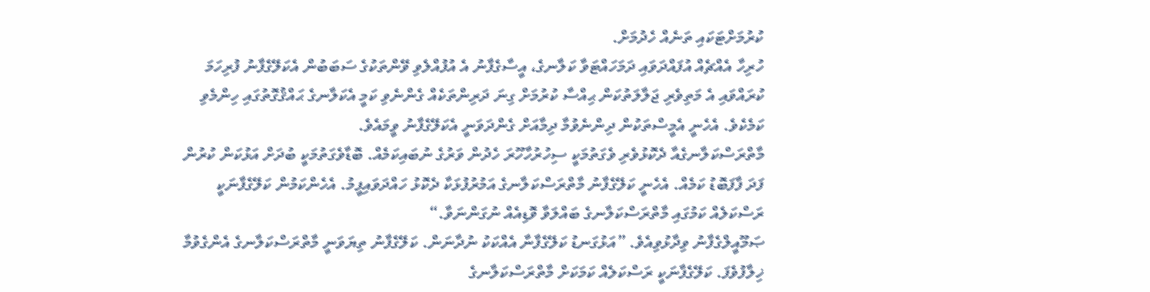ކުރުމަށްޓަކައި ތަނެއް ހެދުމަށް.
ހުރިހާ އެއްޗެއް އުފައްދަވައި ދަމަހައްޓަވާ ކަލާނގެ، އީސާގެފާނު އެ އުފުއްލެވި ވޭންތަކުގެ ސަބަބުން އެކަލޭގެފާނު ފުރިހަމަ ކުރައްވައި އެ މަތިވެރި ޖަލާލަތުކަން ޙިއްސާ ކުރުމަށް ގިނަ ދަރިންތަކެއް ގެންނެވި ކަމީ އެކަލާނގެ ޙައްޤުގޮތުގައި ހިންމެވި ކަމެކެވެ. އެހެނީ އެމީސްތަކުން ދިންނެވުމާ ދިމާއަށް ގެންދަވަނީ އެކަލޭގެފާނު ވީމައެވެ.
މާތްރަސްކަލާނގެއާ ދެކޮޅުވެރި ވެގަތުމަކީ ސިހުރުހާހޫރަ ހެދުން ވަރުގެ ނުބައިކަމެއް. ބޮޑާވެގަތުމަކީ ބުދަށް އަޅުކަން ކުރުން ފަދަ ފާފަބޮޑު ކަމެއް. އެހެނީ ކަލޭގެފާނު މާތްރަސްކަލާނގެ އަމުރުފުޅަކާ ދެކޮޅު ހައްދަވައިފީމު. އެހެންކަމުން ކަލޭގެފާނަކީ ރަސްކަލެއް ކަމުގައި މާތްރަސްކަލާނގެ ބައްލަވާ ވޮޑިއެއް ނުގަންނަވާ.“
ޞަމޫއީލްގެފާނު ވިދާޅުވިއެވެ. ”އަޅުގަނޑު ކަލޭގެފާނާ އެއްކަކު ނުދާނަން. ކަލޭގެފާނު ތިޔަވަނީ މާތްރަސްކަލާނގެ އެންގެވުމާ ޚިލާފުވެފަ. ކަލޭގެފާނަކީ ރަސްކަލެއް ކަމަކަށް މާތްރަސްކަލާނގެ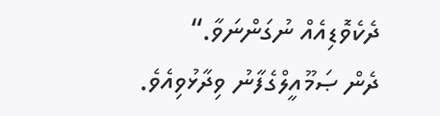ދެކެވޮޑިއެއް ނުގަންނަވާ.“
ދެން ޞަމޫއީލްގެފާނު ވިދާޅުވިއެވެ.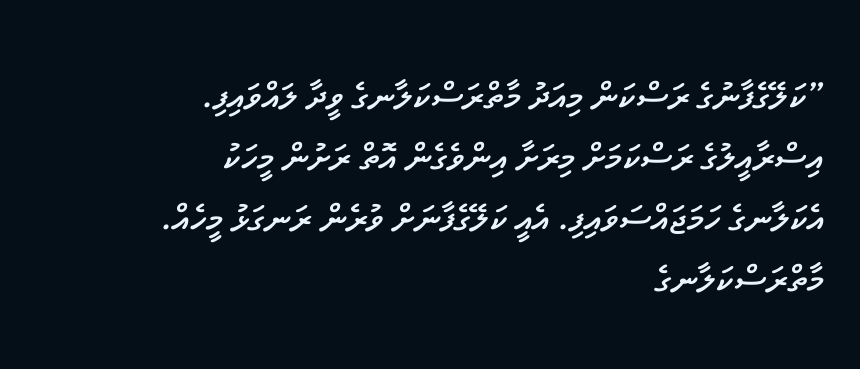”ކަލޭގެފާނުގެ ރަސްކަން މިއަދު މާތްރަސްކަލާނގެ ވީދާ ލައްވައިފި. އިސްރާއީލުގެ ރަސްކަމަށް މިރަށާ އިންވެގެން އޮތް ރަށުން މީހަކު އެކަލާނގެ ހަމަޖައްސަވައިފި. އެއީ ކަލޭގެފާނަށް ވުރެން ރަނގަޅު މީހެއް.
މާތްރަސްކަލާނގެ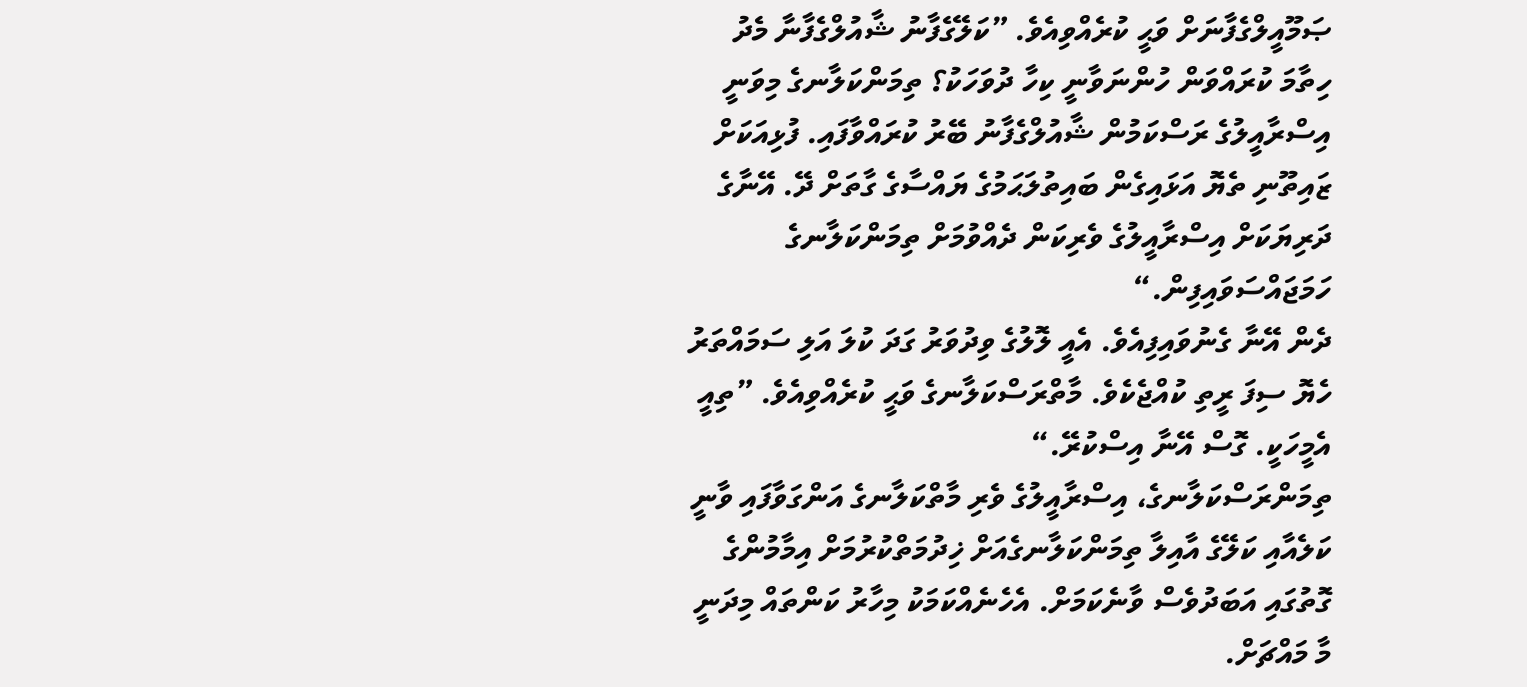ޞަމޫއީލްގެފާނަށް ވަޙީ ކުރެއްވިއެވެ. ”ކަލޭގެފާނު ޝާއުލްގެފާނާ މެދު ހިތާމަ ކުރައްވަން ހުންނަވާނީ ކިހާ ދުވަހަކު؟ ތިމަންކަލާނގެ މިވަނީ އިސްރާއީލުގެ ރަސްކަމުން ޝާއުލްގެފާނު ބޭރު ކުރައްވާފައި. ފުޅިއަކަށް ޒައިތޫނި ތެޔޮ އަޅައިގެން ބައިތުލަޙަމުގެ ޔައްސާގެ ގާތަށް ދޭ. އޭނާގެ ދަރިޔަކަށް އިސްރާއީލުގެ ވެރިކަން ދެއްވުމަށް ތިމަންކަލާނގެ ހަމަޖައްސަވައިފިން.“
ދެން އޭނާ ގެނުވައިފިއެވެ. އެއީ ލޮލުގެ ވިދުވަރު ގަދަ ކުލަ އަލި ސަމައްތަރު ހެޔޮ ސިފަ ރީތި ކުއްޖެކެވެ. މާތްރަސްކަލާނގެ ވަޙީ ކުރެއްވިއެވެ. ”ތިއީ އެމީހަކީ. ގޮސް އޭނާ އިސްކުރޭ.“
ތިމަންރަސްކަލާނގެ، އިސްރާއީލުގެ ވެރި މާތްކަލާނގެ އަންގަވާފައި ވާނީ ކަލެއާއި ކަލޭގެ އާއިލާ ތިމަންކަލާނގެއަށް ޚިދުމަތްކުރުމަށް އިމާމުންގެ ގޮތުގައި އަބަދުވެސް ވާނެކަމަށް. އެހެނެއްކަމަކު މިހާރު ކަންތައް މިދަނީ މާ މައްޗަށް.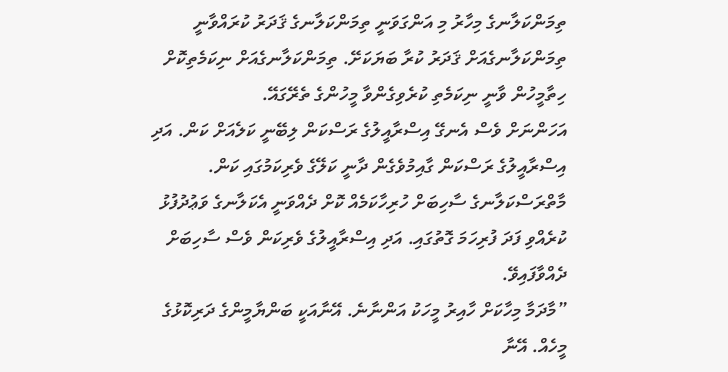ތިމަންކަލާނގެ މިހާރު މި އަންގަވަނީ ތިމަންކަލާނގެ ޤަދަރު ކުރައްވާނީ ތިމަންކަލާނގެއަށް ޤަދަރު ކުރާ ބަޔަކަށޭ. ތިމަންކަލާނގެއަށް ނިކަމެތިކޮށް ހިތާމީހުން ވާނީ ނިކަމެތި ކުރެވިގެންވާ މީހުންގެ ތެރޭގައޭ.
އަހަންނަށް ވެސް އެނގޭ އިސްރާއީލުގެ ރަސްކަން ލިބޭނީ ކަލެއަށް ކަން. އަދި އިސްރާއީލުގެ ރަސްކަން ގާއިމުވެގެން ދާނީ ކަލޭގެ ވެރިކަމުގައި ކަން.
މާތްރަސްކަލާނގެ ސާހިބަށް ހުރިހާކަމެއް ކޮށް ދެއްވަނީ އެކަލާނގެ ވަޢުދުފުޅު ކުރެއްވި ފަދަ ފުރިހަމަ ގޮތުގައި. އަދި އިސްރާއީލުގެ ވެރިކަން ވެސް ސާހިބަށް ދެއްވާފައިވޭ.
”މާދަމާ މިހާކަށް ހާއިރު މީހަކު އަންނާނެ. އޭނާއަކީ ބަންޔާމީންގެ ދަރިކޮޅުގެ މީހެއް. އޭނާ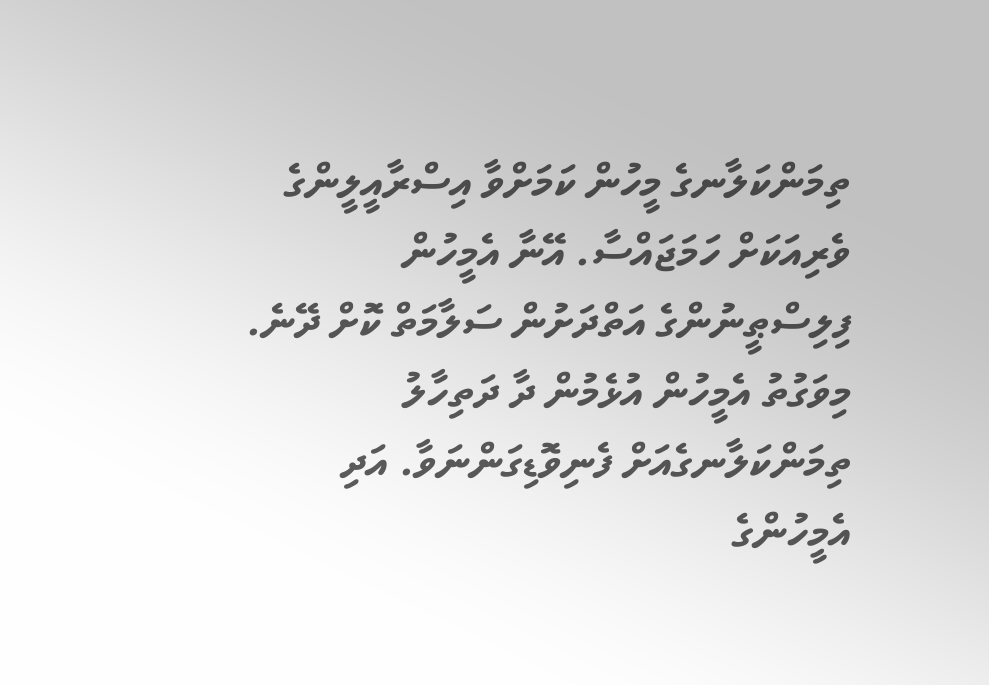ތިމަންކަލާނގެ މީހުން ކަމަށްވާ އިސްރާއީލީންގެ ވެރިއަކަށް ހަމަޖައްސާ. އޭނާ އެމީހުން ފިލިސްޠީނުންގެ އަތްދަށުން ސަލާމަތް ކޮށް ދޭނެ. މިވަގުތު އެމީހުން އުޅެމުން ދާ ދަތިހާލު ތިމަންކަލާނގެއަށް ފެނިވޮޑިގަންނަވާ. އަދި އެމީހުންގެ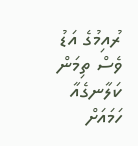ރުއިމުގެ އަޑު ވެސް ތިމަން ކަލާނގެއާ ހަމައަށް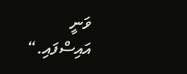ވަނީ އައިސްފައި.“